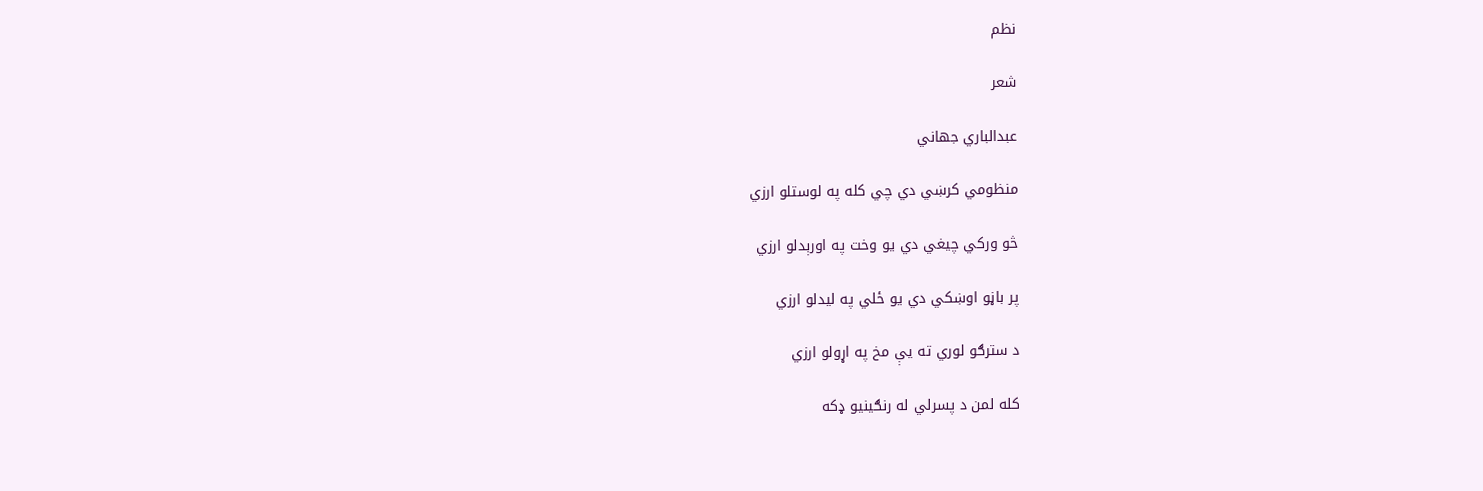نظم

شعر

عبدالباري جهاني

منظومي كرښي دي چي كله په لوستلو ارزي

څو وركي چيغي دي يو وخت په اورېدلو ارزي

پر باڼو اوښكي دي يو ځلي په ليدلو ارزي

د سترګو لوري ته يې مخ په اړولو ارزي

كله لمن د پسرلي له رنګينيو ډكه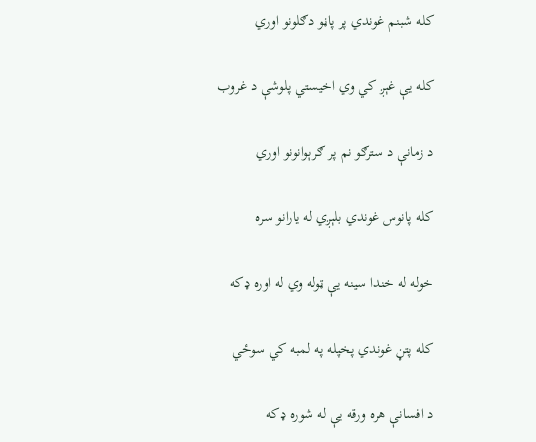كله شبنم غوندي پر پاڼو دګلونو اوري

كله يې غېږ كي وي اخيستي پلوشې د غروب

د زمانې د سترګو نم پر ګرېوانونو اوري

كله پانوس غوندي بلېږي له يارانو سره

خوله له خندا سينه يې ټوله وي له اوره ډكه

كله پتڼ غوندي پخپله په لمبه كي سوځي

د افسانې هره ورقه يې له شوره ډكه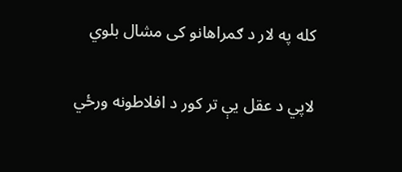كله په لار د ګمراهانو كى مشال بلوي

لاپي د عقل يې تر كور د افلاطونه ورځي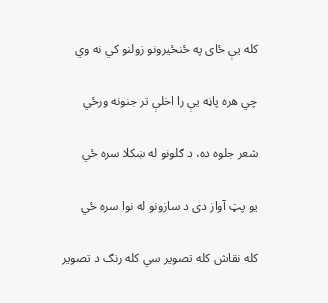كله يې ځاى په ځنځيرونو زولنو كي نه وي

چي هره پاڼه يې را اخلې تر جنونه ورځي

شعر جلوه ده، د ګلونو له ښكلا سره ځي

يو پټ آواز دى د سازونو له نوا سره ځي

كله نقاش كله تصوير سي كله رنګ د تصوير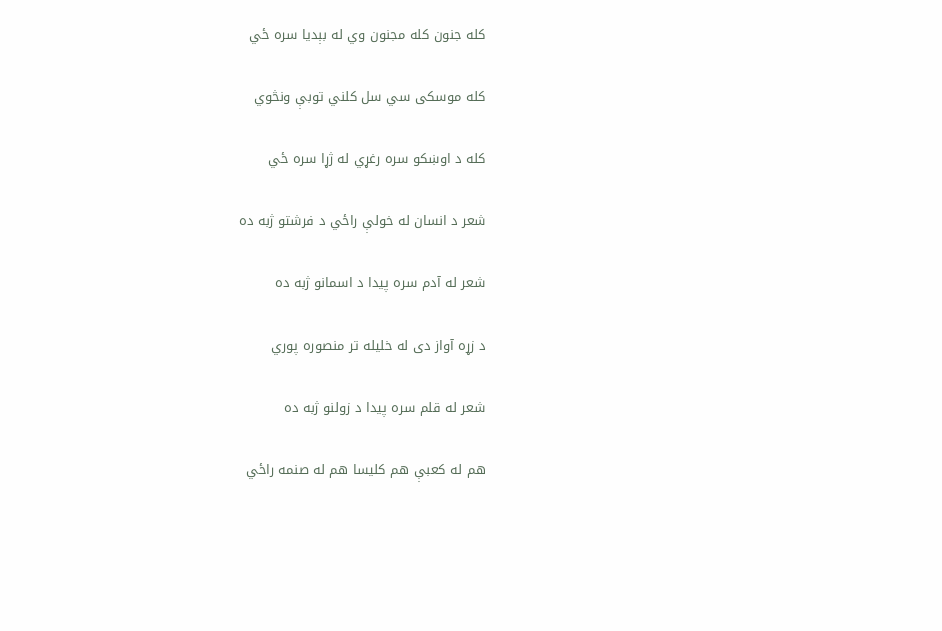كله جنون كله مجنون وي له بېديا سره ځي

كله موسكى سي سل كلني توبې ونڅوي

كله د اوښكو سره رغړي له ژړا سره ځي

شعر د انسان له خولې راځي د فرشتو ژبه ده

شعر له آدم سره پيدا د اسمانو ژبه ده

د زړه آواز دى له خليله تر منصوره پوري

شعر له قلم سره پيدا د زولنو ژبه ده

هم له كعبې هم كليسا هم له صنمه راځي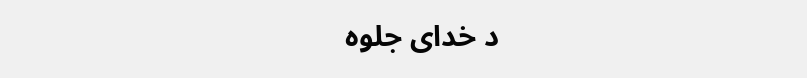د خداى جلوه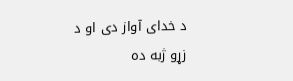د خداى آواز دى او د زړو ژبه ده